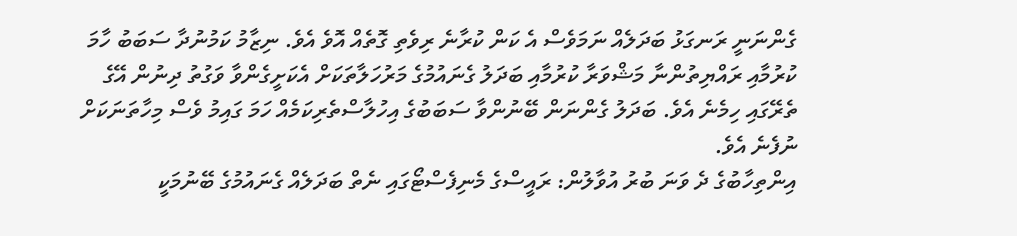ގެންނަނީ ރަނގަޅު ބަދަލެއް ނަމަވެސް އެ ކަން ކުރާނެ ރިވެތި ގޮތެއް އޮވެ އެވެ. ނިޒާމު ކަމުނުދާ ސަބަބު ހާމަ ކުރުމާއި ރައްޔިތުންނާ މަޝްވަރާ ކުރުމާއި ބަދަލު ގެނައުމުގެ މަރުހަލާތަކަށް އެކަށީގެންވާ ވަގުތު ދިނުން އޭގެ ތެރޭގައި ހިމެނެ އެވެ. ބަދަލު ގެންނަން ބޭނުންވާ ސަބަބުގެ އިހުލާސްތެރިކަމެއް ހަމަ ގައިމު ވެސް މިހާތަނަކަށް ނުފެނެ އެވެ.
އިންތިހާބުގެ ދެ ވަނަ ބުރު އުވާލުން: ރައީސްގެ މެނިފެސްޓޯގައި ނެތް ބަދަލެއް ގެނައުމުގެ ބޭނުމަކީ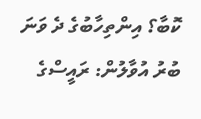ކޮބާ؟ އިންތިހާބުގެ ދެ ވަނަ ބުރު އުވާލުން: ރައީސްގެ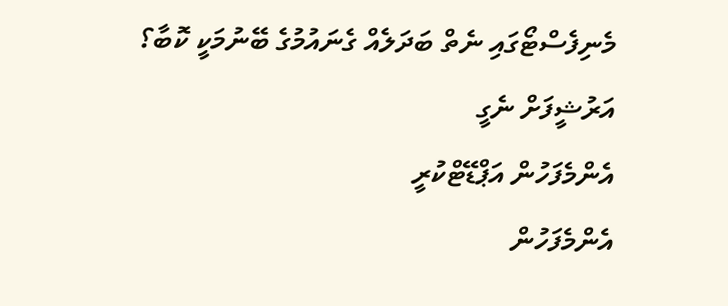މެނިފެސްޓޯގައި ނެތް ބަދަލެއް ގެނައުމުގެ ބޭނުމަކީ ކޮބާ؟
އަރުޝީފަށް ނެގީ
އެންމެފަހުން އަޕްޑޭޓްކުރީ
އެންމެފަހުން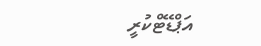އަޕްޑޭޓްކުރީ